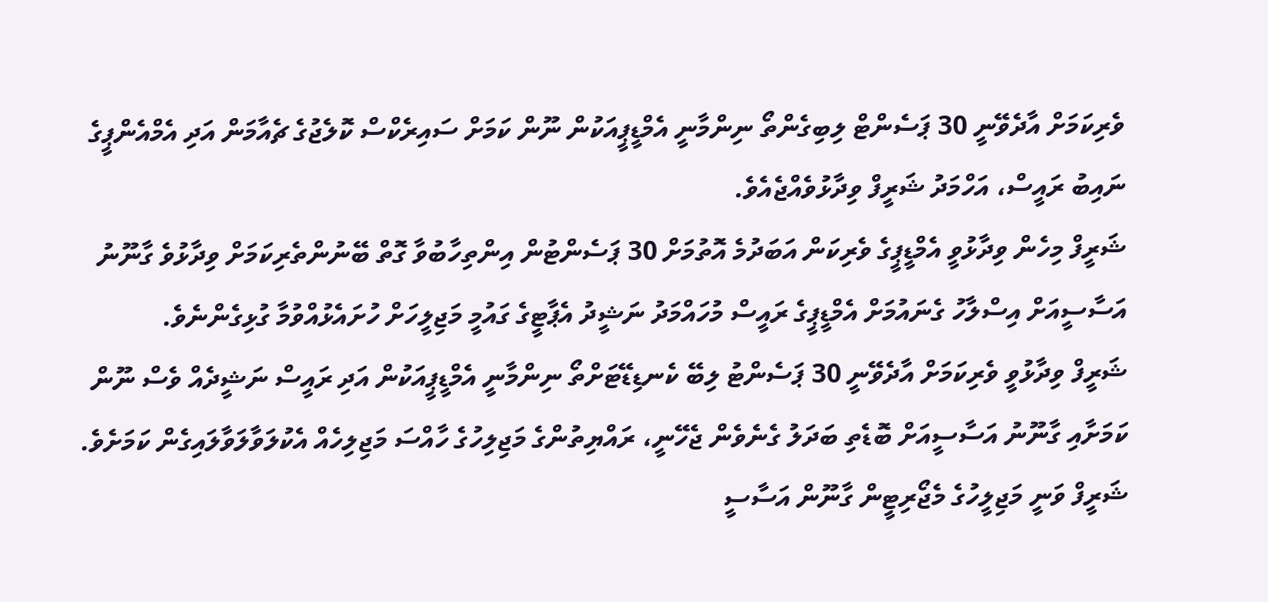ވެރިކަމަށް އާދެވޭނީ 30 ޕަސެންޓް ލިބިގެންތޯ ނިންމާނީ އެމްޑީޕީއަކުން ނޫން ކަމަށް ސައިރެކްސް ކޮލެޖުގެ ޗެއާމަން އަދި އެމްއެންޕީގެ ނައިބު ރައީސް، އަހްމަދު ޝަރީފް ވިދާޅުވެއްޖެއެވެ.
ޝަރީފް މިހެން ވިދާޅުވީ އެމްޑީޕީގެ ވެރިކަން އަބަދުމެ އޮތުމަށް 30 ޕަސެންޓުން އިންތިހާބުވާ ގޮތް ބޭނުންތެރިކަމަށް ވިދާޅުވެ ގާނޫނު އަސާސީއަށް އިސްލާހު ގެނައުމަށް އެމްޑީޕީގެ ރައީސް މުހައްމަދު ނަޝީދު އެޕާޓީގެ ގައުމީ މަޖިލީހަށް ހުށައެޅުއްވުމާ ގުޅިގެންނެވެ.
ޝަރީފް ވިދާޅުވީ ވެރިކަމަށް އާދެވޭނީ 30 ޕަސެންޓު ލިބޭ ކެނޑިޑޭޓަށްތޯ ނިންމާނީ އެމްޑީޕީއަކުން އަދި ރައީސް ނަޝީދެއް ވެސް ނޫން ކަމަށާއި ގާނޫނު އަސާސީއަށް ބޮޑެތި ބަދަލު ގެނެވެން ޖެހޭނީ، ރައްޔިތުންގެ މަޖިލިހުގެ ހާއްސަ މަޖިލިހެއް އެކުލަވާލަވާލައިގެން ކަމަށެވެ.
ޝަރީފް ވަނީ މަޖިލީހުގެ މެޖޯރިޓީން ގާނޫން އަސާސީ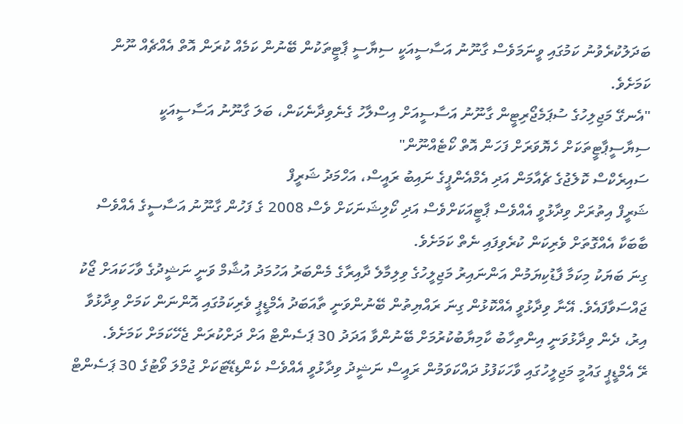ބަދަލުކުރެވުނު ކަމުގައި ވީނަމަވެސް ގާނޫނު އަސާސީއަކީ ސިޔާސީ ޕާޓީތަކުން ބޭނުން ކަމެއް ކުރަން އޮތް އެއްޗެއް ނޫން ކަމަށެވެ.
"އެނގޭ މަޖިލިހުގެ ސުޕަމެޖޯރިޓީން ގާނޫނު އަސާސީއަށް އިސްލާހު ގެނެވިދާނެކަން، ބަލަ ގާނޫނު އަސާސީއަކީ ސިޔާސީޕާޓީތަކަށް ހެޔޮވަރަށް ފަހަން އޮތް ކޯޓެއްނޫން"
ސައިރެކްސް ކޮލެޖުގެ ޗެއާމަން އަދި އެމްއެންޕީގެ ނައިބު ރައީސް، އަހްމަދު ޝަރީފް
ޝަރީފް އިތުރަށް ވިދާޅުވީ އެއްވެސް ޕާޓީއަކަށްވެސް އަދި ކޯލިޝަނަކަށް ވެސް 2008 ގެ ފަހުން ގާނޫނު އަސާސީގެ އެއްވެސް ބާބަކާ އެއްގޮތަށް ވެރިކަން ކުރެވިފައި ނެތް ކަމަށެވެ.
ގިނަ ބަޔަކު މިކަމާ ފާޑުކިޔަމުން އަންނައިރު މަޖިލީހުގެ ވިލިމާލެ ދާއިރާގެ މެންބަރު އަހުމަދު އުޝާމް ވަނީ ނަޝީދުގެ ވާހަކައަށް ޖޯކު ޖައްސަވާފައެވެ. އޭނާ ވިދާޅުވީ އެއްކޮޅުން ގިނަ ރައްޔިތުން ބޭނުންވަނީ ތާއަބަދު އެމްޑީޕީ ވެރިކަމުގައި އޮންނަން ކަމަށް ވިދާޅުވާ އިރު، ދެން ވިދާޅުވަނީ އިންތިހާބު ކާމިޔާބުކުރުމަށް ބޭނުންވާ އަދަދު 30 ޕަސެންޓް އަށް ދަށްކުރަން ޖެހޭކަމަށް ކަމަށެވެ.
ރޭ އެމްޑީޕީ ގައުމީ މަޖިލީހުގައި ވާހަކަފުޅު ދައްކަވަމުން ރައީސް ނަޝީދު ވިދާޅުވީ އެއްވެސް ކެންޑިޑޭޓަކަށް ޖުމްލަ ވޯޓުގެ 30 ޕަސެންޓް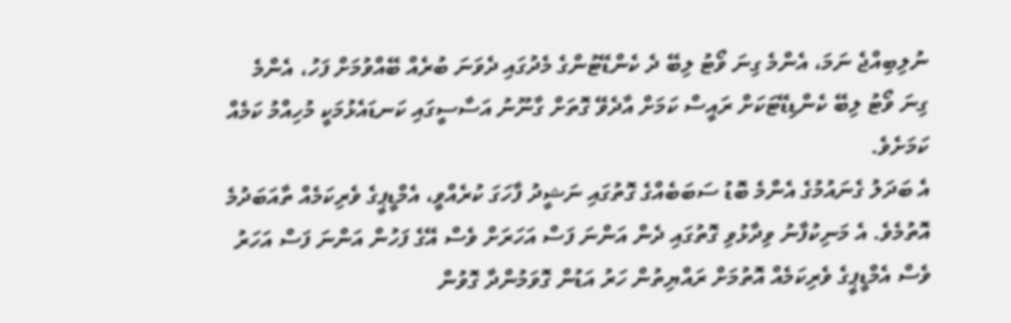ނުލިބިއްޖެ ނަމަ، އެންމެ ގިނަ ވޯޓު ލިބޭ ދެ ކެންޑޭޓުންގެ މެދުގައި ދެވަނަ ބުރެއް ބޭއްވުމަށް ފަހު، އެންމެ ގިނަ ވޯޓު ލިބޭ ކެންޑިޑޭޓަކަށް ރައީސް ކަމަށް އާދެވޭ ގޮތަށް ގާނޫނު އަސާސީގައި ކަނޑައެޅުމަކީ މުހިއްމު ކަމެއް ކަމަށެވެ.
އެ ބަދަލު ގެނައުމުގެ އެންމެ ބޮޑު ސަބަބެއްގެ ގޮތުގައި ނަޝީދު ފާހަގަ ކުރެއްވީ، އެމްޑީޕީގެ ވެރިކަމެއް ތާއަބަދުމެ އޮތުމެވެ. އެ މަނިކުފާނު ވިދާޅުވި ގޮތުގައި ދެން އަންނަ ފަސް އަހަރަށް ވެސް އޭގެ ފަހުން އަންނަ ފަސް އަހަރު ވެސް އެމްޑީޕީގެ ވެރިކަމެއް އޮތުމަށް ރައްޔިތުން ހަރު އަޑުން ގޮވަމުންދާ ގޮވުން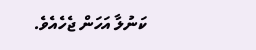ކަނުލާ އަހަން ޖެހެއެވެ.